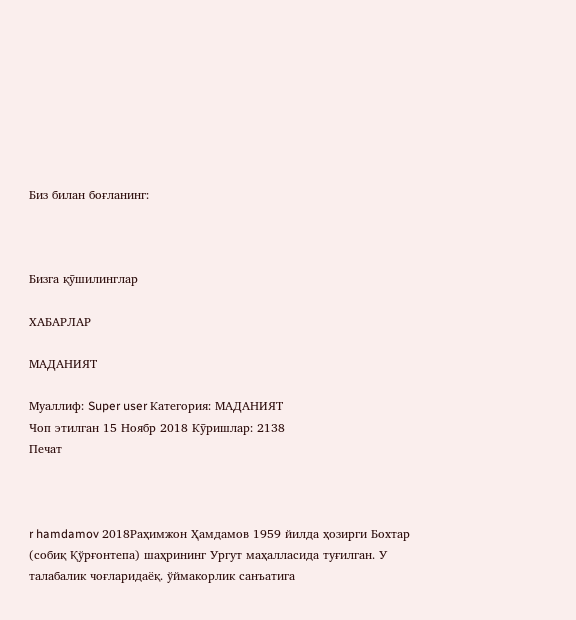Биз билан боғланинг:



Бизга қӯшилинглар

ХАБАРЛАР

МАДАНИЯТ

Муаллиф: Super user Категория: МАДАНИЯТ
Чоп этилган 15 Ноябр 2018 Кӯришлар: 2138
Печат



r hamdamov 2018Раҳимжон Ҳамдамов 1959 йилда ҳозирги Бохтар (собиқ Қўрғонтепа) шаҳрининг Ургут маҳалласида туғилган. У талабалик чоғларидаёқ. ўймакорлик санъатига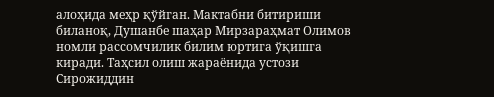алоҳида меҳр қўйган. Мактабни битириши биланоқ, Душанбе шаҳар Мирзараҳмат Олимов номли рассомчилик билим юртига ўқишга киради. Таҳсил олиш жараёнида устози Сирожиддин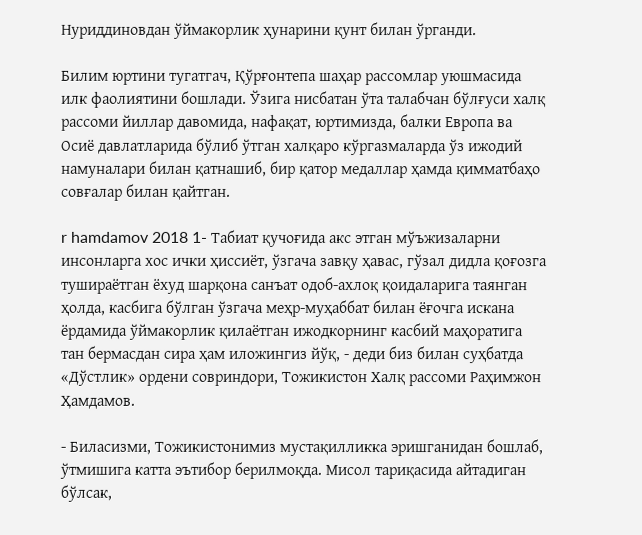Нуриддиновдан ўймакорлик ҳунарини қунт билан ўрганди.

Билим юртини тугатгач, Қўрғонтепа шаҳар рассомлар уюшмасида илк фаолиятини бошлади. Ўзига нисбатан ўта талабчан бўлғуси халқ рассоми йиллар давомида, нафақат, юртимизда, балки Европа ва Осиё давлатларида бўлиб ўтган халқаро кўргазмаларда ўз ижодий намуналари билан қатнашиб, бир қатор медаллар ҳамда қимматбаҳо совғалар билан қайтган.

r hamdamov 2018 1- Табиат қучоғида акс этган мўъжизаларни инсонларга хос ички ҳиссиёт, ўзгача завқу ҳавас, гўзал дидла қоғозга тушираётган ёхуд шарқона санъат одоб-ахлоқ қоидаларига таянган ҳолда, касбига бўлган ўзгача меҳр-муҳаббат билан ёғочга искана ёрдамида ўймакорлик қилаётган ижодкорнинг касбий маҳоратига тан бермасдан сира ҳам иложингиз йўқ, - деди биз билан суҳбатда «Дўстлик» ордени совриндори, Тожикистон Халқ рассоми Раҳимжон Ҳамдамов.

- Биласизми, Тожикистонимиз мустақилликка эришганидан бошлаб, ўтмишига катта эътибор берилмоқда. Мисол тариқасида айтадиган бўлсак,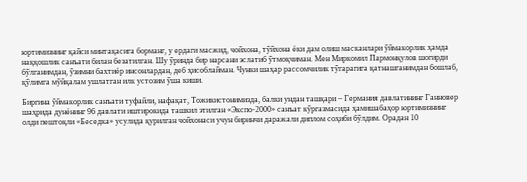юртимизнинг қайси минтақасига борманг, у ердаги масжид, чойхона, тўйхона ёки дам олиш масканлари ўймакорлик ҳамда наққошлик санъати билан безатилган. Шу ўринда бир нарсани эслатиб ўтмоқчиман. Мен Миркомил Пармонқулов шогирди бўлганимдан, ўзимни бахтиёр инсонлардан, деб ҳисоблайман. Чунки шаҳар рассомчилик тўгарагига қатнашганимдан бошлаб, қўлимга мўйқалам ушлатган илк устозим ўша киши.

Биргина ўймакорлик санъати туфайли, нафақат, Тожикистонимизда, балки ундан ташқари – Германия давлатининг Ганновер шаҳрида дунёнинг 96 давлати иштирокида ташкил этилган «Экспо-2000» санъат кўргазмасида ҳамишабаҳор юртимизнинг олди пештоқли «Беседка» усулида қурилган чойхонаси учун биринчи даражали диплом соҳиби бўлдим. Орадан 10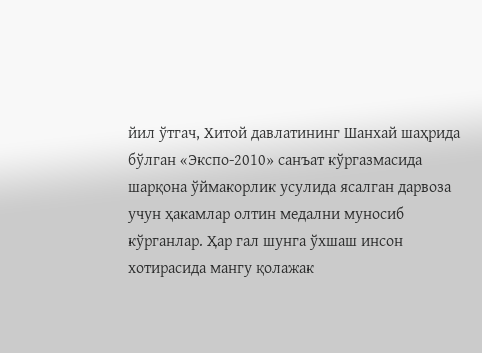йил ўтгач, Хитой давлатининг Шанхай шаҳрида бўлган «Экспо-2010» санъат кўргазмасида шарқона ўймакорлик усулида ясалган дарвоза учун ҳакамлар олтин медални муносиб кўрганлар. Ҳар гал шунга ўхшаш инсон хотирасида мангу қолажак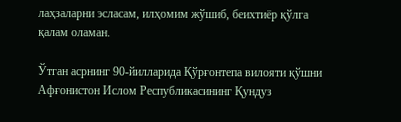лаҳзаларни эсласам, илҳомим жўшиб, беихтиёр қўлга қалам оламан.

Ўтган асрнинг 90-йилларида Қўрғонтепа вилояти қўшни Афғонистон Ислом Республикасининг Қундуз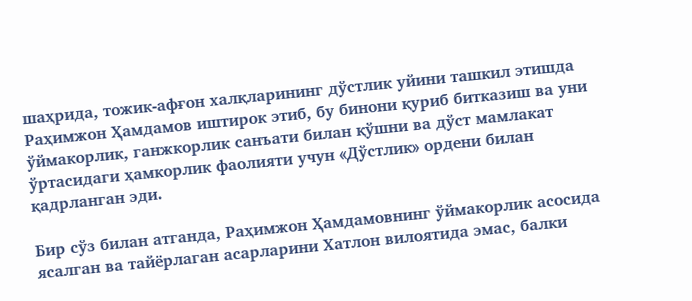шаҳрида, тожик-афғон халқларининг дўстлик уйини ташкил этишда Раҳимжон Ҳамдамов иштирок этиб, бу бинони қуриб битказиш ва уни ўймакорлик, ганжкорлик санъати билан қўшни ва дўст мамлакат ўртасидаги ҳамкорлик фаолияти учун «Дўстлик» ордени билан қадрланган эди.

Бир сўз билан атганда, Раҳимжон Ҳамдамовнинг ўймакорлик асосида ясалган ва тайёрлаган асарларини Хатлон вилоятида эмас, балки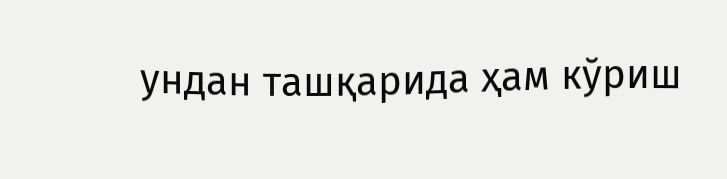ундан ташқарида ҳам кўриш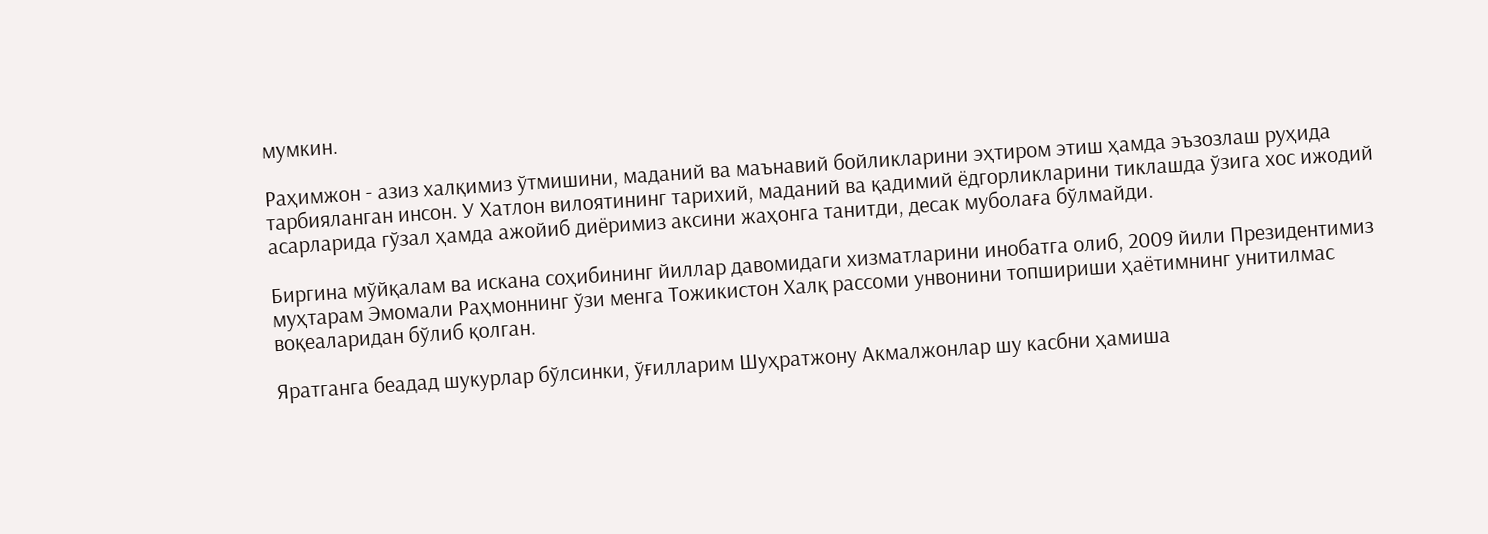мумкин.

Раҳимжон - азиз халқимиз ўтмишини, маданий ва маънавий бойликларини эҳтиром этиш ҳамда эъзозлаш руҳида тарбияланган инсон. У Хатлон вилоятининг тарихий, маданий ва қадимий ёдгорликларини тиклашда ўзига хос ижодий асарларида гўзал ҳамда ажойиб диёримиз аксини жаҳонга танитди, десак муболаға бўлмайди.

Биргина мўйқалам ва искана соҳибининг йиллар давомидаги хизматларини инобатга олиб, 2009 йили Президентимиз муҳтарам Эмомали Раҳмоннинг ўзи менга Тожикистон Халқ рассоми унвонини топшириши ҳаётимнинг унитилмас воқеаларидан бўлиб қолган.

Яратганга беадад шукурлар бўлсинки, ўғилларим Шуҳратжону Акмалжонлар шу касбни ҳамиша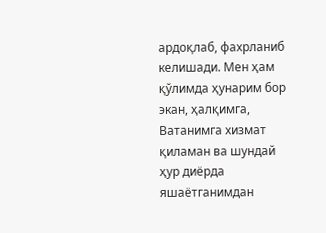ардоқлаб, фахрланиб келишади. Мен ҳам қўлимда ҳунарим бор экан, ҳалқимга, Ватанимга хизмат қиламан ва шундай ҳур диёрда яшаётганимдан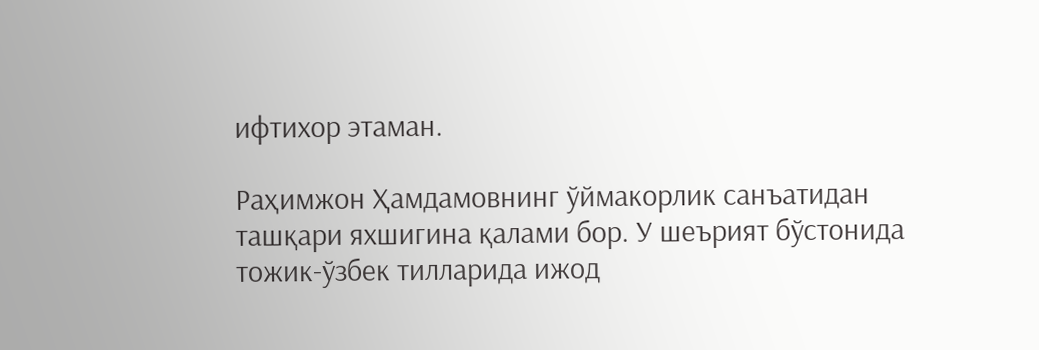ифтихор этаман.

Раҳимжон Ҳамдамовнинг ўймакорлик санъатидан ташқари яхшигина қалами бор. У шеърият бўстонида тожик-ўзбек тилларида ижод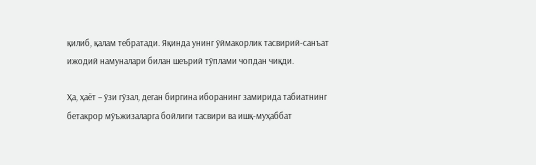қилиб, қалам тебратади. Яқинда унинг ўймакорлик тасвирий-санъат ижодий намуналари билан шеърий тўплами чопдан чиқди.

Ҳа, ҳаёт – ўзи гўзал, деган биргина иборанинг замирида табиатнинг бетакрор мўъжизаларга бойлиги тасвири ва ишқ-муҳаббат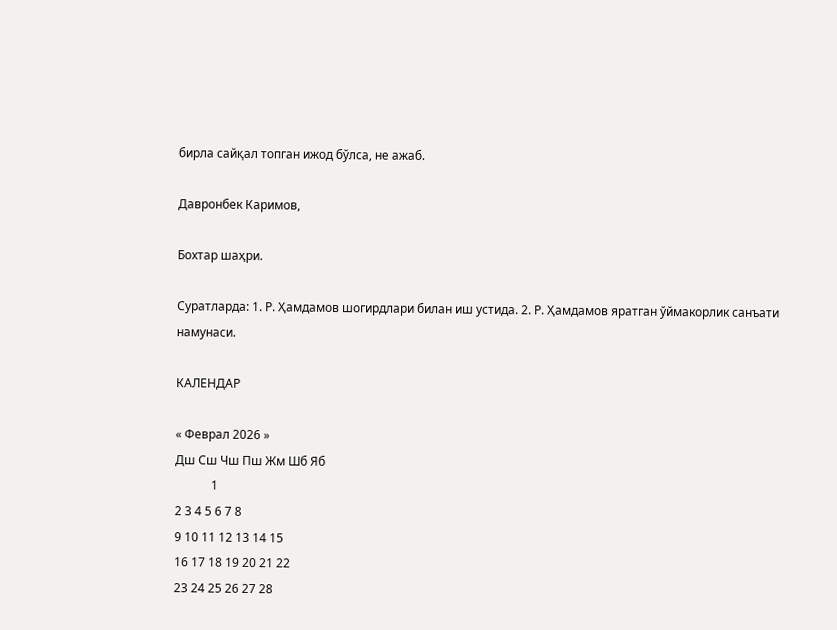бирла сайқал топган ижод бўлса, не ажаб.

Давронбек Каримов,

Бохтар шаҳри.

Суратларда: 1. Р. Ҳамдамов шогирдлари билан иш устида. 2. Р. Ҳамдамов яратган ўймакорлик санъати намунаси.

КАЛЕНДАР

« Феврал 2026 »
Дш Сш Чш Пш Жм Шб Яб
            1
2 3 4 5 6 7 8
9 10 11 12 13 14 15
16 17 18 19 20 21 22
23 24 25 26 27 28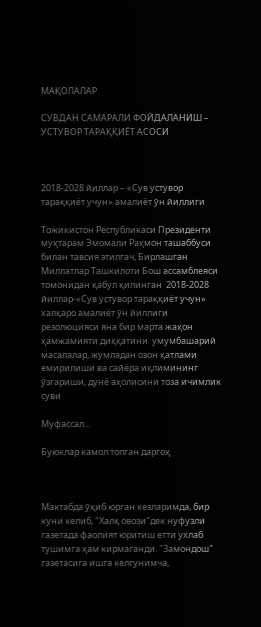МАҚОЛАЛАР

СУВДАН САМАРАЛИ ФОЙДАЛАНИШ – УСТУВОР ТАРАҚҚИЁТ АСОСИ



2018-2028 йиллар – «Сув устувор тараққиёт учун» амалиёт ўн йиллиги

Тожикистон Республикаси Президенти муҳтарам Эмомали Раҳмон ташаббуси билан тавсия этилгач, Бирлашган Миллатлар Ташкилоти Бош ассамблеяси томонидан қабул қилинган  2018-2028 йиллар-«Сув устувор тараққиёт учун» халқаро амалиёт ўн йиллиги резолюцияси яна бир марта жаҳон ҳамжамияти диққатини  умумбашарий масалалар, жумладан озон қатлами емирилиши ва сайёра иқлимининг ўзгариши, дунё аҳолисини тоза ичимлик суви

Муфассал...

Буюклар камол топган даргоҳ



Мактабда ўқиб юрган кезларимда, бир куни келиб, "Халқ овози"дек нуфузли газетада фаолият юритиш етти ухлаб тушимга ҳам кирмаганди. "Замондош" газетасига ишга келгунимча,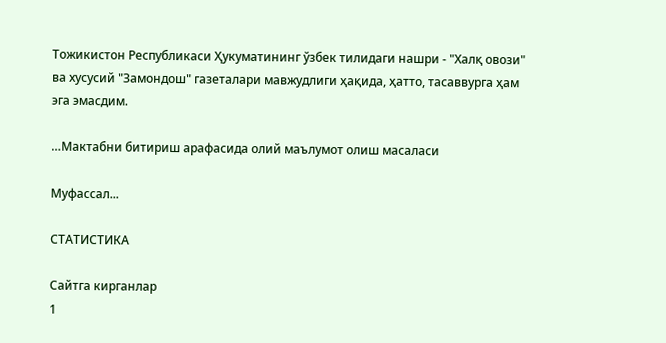Тожикистон Республикаси Ҳукуматининг ўзбек тилидаги нашри - "Халқ овози" ва хусусий "Замондош" газеталари мавжудлиги ҳақида, ҳатто, тасаввурга ҳам эга эмасдим.

…Мактабни битириш арафасида олий маълумот олиш масаласи

Муфассал...

СТАТИСТИКА

Сайтга кирганлар
1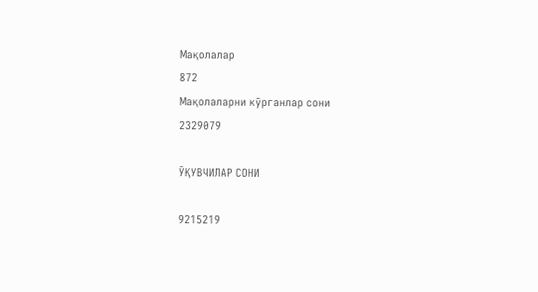Мақолалар
872
Мақолаларни кӯрганлар сони
2329079

ӮҚУВЧИЛАР СОНИ

9215219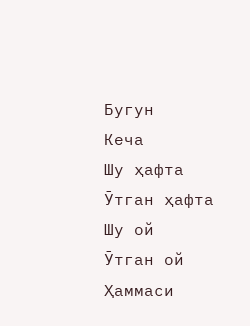Бугун
Кеча
Шу ҳафта
Ӯтган ҳафта
Шу ой
Ӯтган ой
Ҳаммаси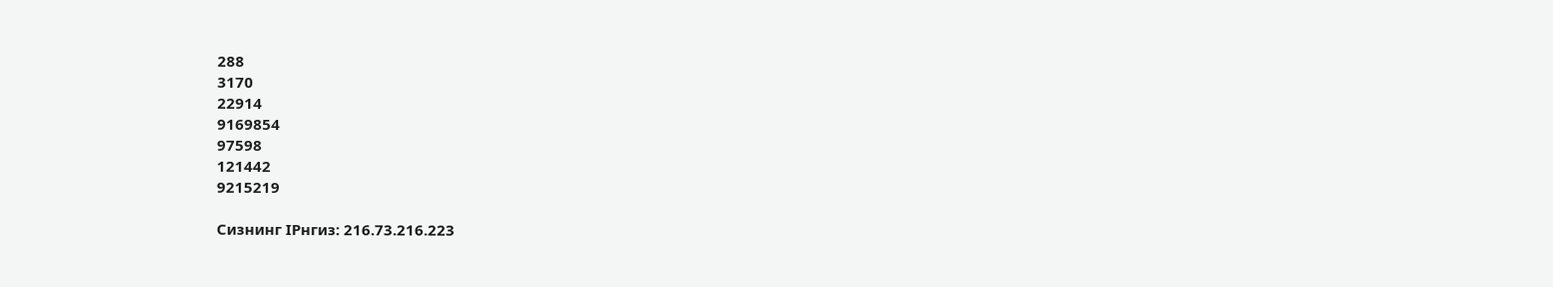288
3170
22914
9169854
97598
121442
9215219

Сизнинг IPнгиз: 216.73.216.223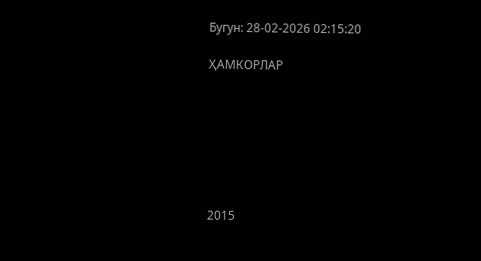Бугун: 28-02-2026 02:15:20

ҲАМКОРЛАР







2015